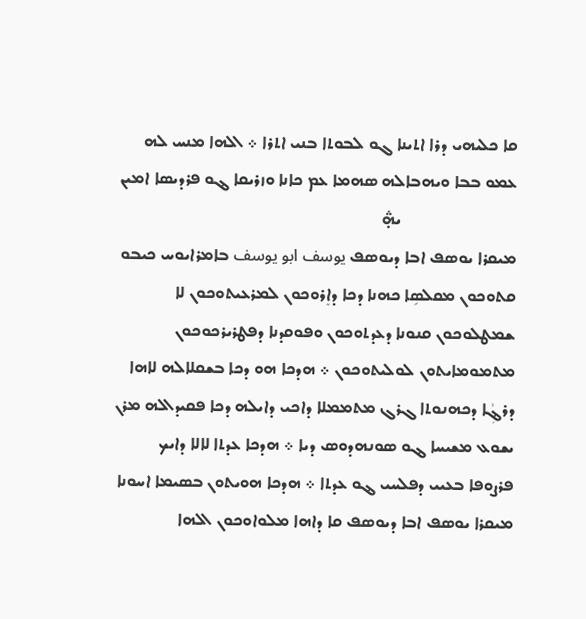ܩܐ ܟܠܝܗܝ ܕܪܐ ܐܬܝܢܐ ܓܘ ܠܒܘܬܐ ܒܢܝ ܐܬܪܐ ܀ ܐܠܗܐ ܡܢܚ ܠܗ ܥܡܘ ܒܒܐ ܘܝܗܒܐܠܗ ܤܗܡܐ ܥܡ ܟܐܢܐ ܘܙܪܝܩܐ ܔܘ ܦܪܕܝܣܐ ܐܡܝܢ
                             ܞ
ܡܝܩܪܐ ܝܘܤܦ ܐܒܐ ܕܝܘܤܦ يوسف ابو يوسف ܒܐܡܪܐܝܘܚ ܟܝܒܘ ܩܬܘܟܘܢ ܡܩܠܣܹܐ ܟܗܢܐ ܕܟܐ ܕܐܸܪܘܟܘܢ ܠܡܪܥܝܬܘܟܘܢ ܠܐ ܫܡܛܠܘܟܘܢ ܩܢܘܢܐ ܕܥܕܬܘܟܘܢ ܘܦܘܩܕܢܐ ܕܦܛܪܝܪܟܘܟܘܢ ܡܬܡܘܡܐܝܬܘܢ ܠܘܠܝܬܘܟܘܢ ܀ ܗܕܟܐ ܗܘ ܕܟܐ ܒܫܩܠܐܠܗ ܠܐܗܐ ܕܪܔܼܵܐ ܕܟܗܢܘܬܐ ܓܪܓ ܡܬܡܡܠܐ ܕܐܟܝ ܕܐܝܠܗ ܕܟܐ ܦܩܝܕܐܠܗ ܡܪܢ ܝܫܘܥ ܡܫܝܚܐ ܔܘ ܣܘܢܗܕܘܣ ܕܝܐ ܀ ܗܕܟܐ ܥܕܬܐ ܠܐܠܐ ܕܐܝܟ ܦܪܨܘܦܐ ܒܥܝܝ ܕܦܠܚܝ ܔܘ ܥܕܬܐ ܀ ܗܕܟܐ ܗܘܝܬܘܢ ܒܣܝܡܐ ܐܚܘܢܐ ܡܝܩܪܐ ܝܘܣܦ ܐܒܐ ܕܝܘܣܦ ܩܐ ܕܐܗܐ ܡܠܘܐܘܟܘܢ ܐܠܗܐ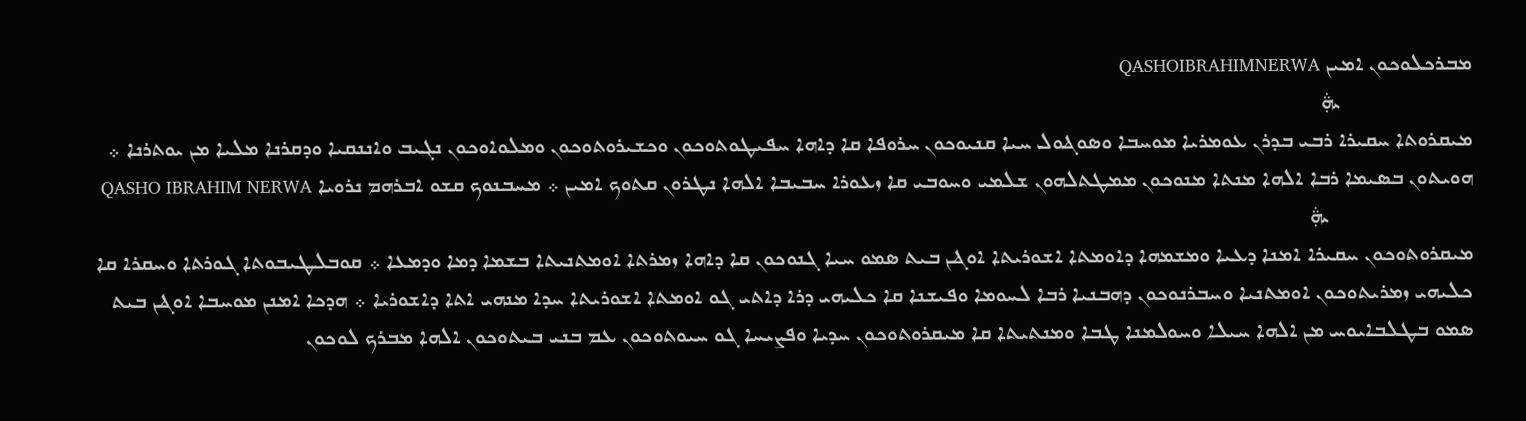ܡܒܪܟܠܘܟܘܢ ܐܡܝܢ QASHOIBRAHIMNERWA
                       ܞ
ܡܝܩܪܘܬܐ ܚܩܝܪܐ ܪܒܝ ܒܕܪܢ ܥܘܡܪܝܐ ܡܘܚܒܐ ܘܣܘܔܘܠ ܚܝܐ ܩܢܝܘܟܘܢ ܚܪܘܦܐ ܩܐ ܕܐܗܐ ܚܦܝܛܘܬܘܟܘܢ ܘܟܫܝܪܘܬܘܟܘܢ ܘܡܠܘܐܘܟܘܢ ܢܓܝܒ ܘܐܢܢܩܝܐ ܘܕܩܪܢܐ ܡܠܝܐ ܡܢ ܝܘܬܪܢܐ ܀ ܗܘܝܬܘܢ ܒܤܝܡܐ ܪܒܐ ܐܠܗܐ ܡܢܬܐ ܡܢܘܟܘܢ ܡܡܛܬܠܗܘܢ ܫܠܡܝ ܘܚܘܒܝ ܩܐ ܙܥܘܪܐ ܚܒܝܒܐ ܐܠܗܐ ܢܛܪܘܢ ܩܬܘܟ ܐܡܝܢ ܀ ܡܚܒܢܘܟ ܩܫܘ ܐܒܪܗܡ ܢܪܘܝܐ QASHO IBRAHIM NERWA
                         ܞ
ܡܝܩܪܘܬܘܟܘܢ ܚܩܝܪܐ ܐܡܢܐ ܕܥܝܐ ܘܡܫܡܗܐ ܕܐܘܡܬܐ ܐܫܘܪܝܬܐ ܐܘܔܢ ܒܝܬ ܤܡܘ ܚܝܐ ܓܢܘܟܘܢ ܩܐ ܕܐܗܐ ܙܡܪܬܐ ܐܘܡܬܢܝܬܐ ܒܫܡܐ ܕܡܐ ܘܕܡܥܐ ܀ ܩܘܒܠܛܝܒܘܬܐ ܓܘܪܬܐ ܘܚܩܪܐ ܩܐ ܟܠܝܗܝ ܙܡܪܝܬܘܟܘܢ ܐܘܡܬܢܝܐ ܘܚܒܪܢܘܟܘܢ ܕܗܒܢܝܐ ܪܒܐ ܠܚܘܡܐ ܘܦܝܫܢܐ ܩܐ ܟܠܝܗܝ ܕܪܐ ܕܐܬܝ ܓܘ ܐܘܡܬܐ ܐܫܘܪܝܬܐ ܚܕܐ ܡܢܗܝ ܐܬܐ ܕܐܫܘܪܝܐ ܀ ܗܕܟܐ ܐܡܢܢ ܡܘܚܒܐ ܐܘܔܢ ܒܝܬ ܣܡܘ ܒܛܠܒܐܝܘܚ ܡܢ ܐܠܗܐ ܚܝܠܐ ܘܚܘܠܡܢܐ ܛܒܐ ܘܡܢܬܝܬܐ ܩܐ ܡܝܩܪܘܬܘܟܘܢ ܚܕܝܐ ܘܦܨܝܚܐ ܓܘ ܚܝܘܬܘܟܘܢ ܥܡ ܒܢܝ ܒܝܬܘܟܘܢ ܐܠܗܐ ܡܒܪܟ ܠܘܟܘܢ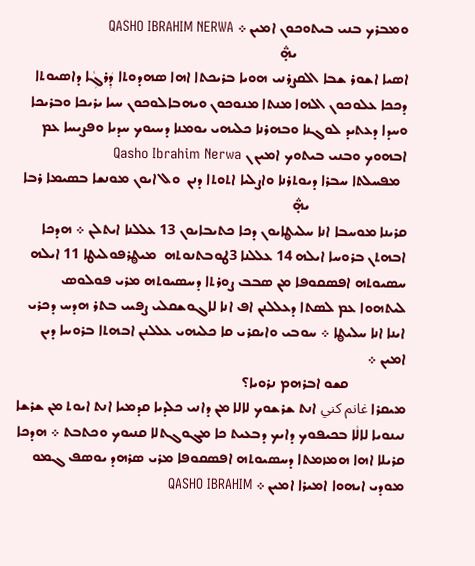ܘܡܒܪܟ ܒܢܝ ܒܝܬܘܟܘܢ ܐܡܝܢ ܀ QASHO IBRAHIM NERWA
                                ܞ
ܐܣܝܐ ܐܫܘܪ ܫܒܐ ܐܠܩܨܪܢܝ ܗܘܝܐ ܒܪܝܟܬܐ ܐܗܐ ܣܗܕܘܬܐ ܕܲܪܓܼܵܐ ܕܐܣܝܘܬܐ ܕܟܟܐ ܥܠܘܟܘܢ ܐܠܗܐ ܡܢܬܐ ܡܢܘܟܘܢ ܘܝܗܒܐܠܘܟܘܢ ܚܝܐ ܝܪܝܟܐ ܘܒܪܝܟܐ ܘܚܕܐ ܕܥܬܝܕ ܠܘܓܢܐ ܘܒܗܪܢܐ ܟܠܝܗܝ ܝܘܡܢܐ ܕܚܝܘܟ ܚܕܝܐ ܘܦܨܝܚܐ ܥܡ ܐܒܗܘܟ ܘܒܢܝ ܒܝܬܘܟ ܐܡܝܢ ܢ Qasho Ibrahim Nerwa
  ܡܦܚܠܬܐ ܚܒܪܐ ܕܝܘܬܪܢܐ ܘܐܨܠܝܐ ܐܬܘܬܐ ܕܢܢ  ܘܠ ܐܝܘܢ ܡܘܢܫܐ ܒܣܝܡܐ ܪܒܐ
                            ܞ
ܩܪܝܢܐ ܡܘܚܒܐ ܐܢܐ ܚܠܝܜܐܝܘܢ ܕܟܐ ܟܬܝܒܐܝܘܢ 13 ܥܠܠܢܐ ܐܝܬܠܢ ܀ ܗܕܟܐ ܐܒܗܬܢ ܒܪܘܚܐ ܐܝܠܗ 14 ܥܠܠܢܐ 3ܛܘܒܬܢܘܬܗ  ܡܝܜܪܦܘܠܝܛܐ 11 ܐܝܠܗ ܚܣܝܘܬܗ ܐܦܤܩܘܦܐ ܡܢ ܤܒܒ ܨܘܪܬܐ ܕܚܤܝܘܬܗ ܡܪܝ ܦܘܠܘܣ ܠܝܬܗܘܐ ܥܡ ܠܣܬܐ ܕܥܠܠܢܢ ܐܦ ܐܢܐ ܠܐܓܘܫܩܠܝ ܨܦܝܝ ܒܬܪ ܗܕܚ ܕܟܪܝ ܐܝܢܐ ܐܢܐ ܚܠܝܜܐ ܀ ܚܘܒܝ ܘܐܝܩܪܝ ܩܐ ܟܠܝܗܝ ܥܠܠܢܢ ܐܒܗܬܐ ܒܪܘܚܐ ܕܝܢ ܐܡܝܢ ܀
                ܩܫܘ ܐܒܪܗܡ ܢܪܘܝܐ؟
ܡܝܩܪܐ غانم كني ܐܢܬ ܫܪܫܘܟ ܠܐܠܐ ܡܢ ܕܐܢܝ ܟܠܕܝܐ ܩܕܡܝܐ ܐܢܬ ܐܝܘܬ ܡܢ ܫܪܫܐ ܢܝܢܘܝܐ ܠܐܠܵܐ ܒܟܝܦܘܟ ܕܐܝܟ ܕܒܥܝܬ ܟܐ ܡܓܘܓܬܠܐ ܩܢܝܘܟ ܘܟܬܒܬ ܀ ܗܕܟܐ ܩܪܝܠܐ ܐܗܐ ܗܡܙܡܬܐ ܕܚܣܝܘܬܗ ܐܦܣܩܘܦܐ ܡܪܝ ܤܪܗܕ ܝܘܣܦ ܓܡܘ ܡܘܕܝ ܐܝܗܘܐ ܐܡܝܪܐ ܐܡܝܢ ܀ QASHO IBRAHIM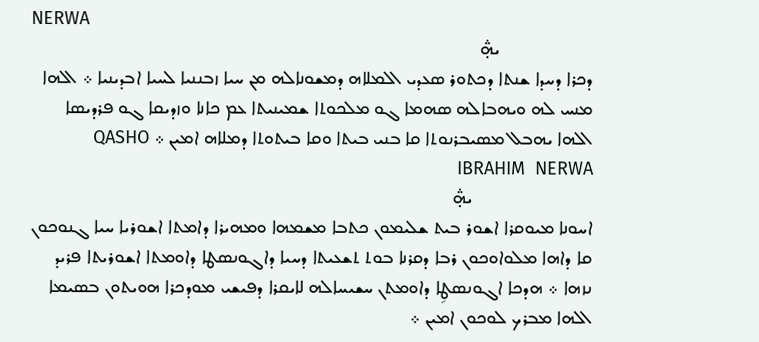NERWA
                    ܞ
ܕܟܪܐ ܕܚܕܐ ܫܢܬܐ ܕܟܬܘܪ ܣܥܕܝ ܐܠܡܠܐܗ ܕܡܫܘܢܐܠܗ ܡܢ ܚܝܐ ܙܒܢܢܝܐ ܠܚܝܐ ܐܒܕܝܢܝܐ ܀ ܐܠܗܐ ܡܢܚ ܠܗ ܘܝܗܒܐܠܗ ܣܗܡܐ ܓܘ ܡܠܟܘܬܐ ܫܡܝܢܝܬܐ ܥܡ ܟܐܢܐ ܘܙܕܝܩܐ ܓܘ ܦܪܕܝܣܐ ܐܠܗܐ ܝܗܒܠ ܡܣܝܒܪܢܘܬܐ ܩܐ ܒܢܝ ܒܝܬܐ ܘܩܐ ܒܝܬܘܬܐ ܕܡܠܐܗ ܐܡܝܢ ܀ QASHO   IBRAHIM  NERWA
                          ܞ
ܐܚܘܢܐ ܡܝܘܩܪܐ ܐܫܘܪ ܒܝܬ ܫܠܝܡܘܢ ܟܬܒܐ ܡܫܡܗܐ ܘܡܗܝܪܐ ܕܐܡܬܐ ܐܫܘܪܝܐ ܚܝܐ ܓܢܘܟܘܢ ܩܐ ܕܐܗܐ ܡܠܘܐܘܟܘܢ ܪܒܐ ܕܩܪܢܐ ܒܘܬ ܬܫܥܝܬܐ ܕܚܝܐ ܕܐܓܘܢܤܛܐ ܕܐܘܡܬܐ ܐܫܘܪܝܬܐ ܦܪܝܕ ܢܙܗܐ ܀ ܗܕܟܐ ܐܓܘܢܤܛܹܐ ܕܐܘܡܬܢ ܚܫܝܚܐܠܗ ܠܐܝܩܪܐ ܕܦܝܫܝ ܡܘܕܟܪܐ ܗܘܝܬܘܢ ܒܤܝܡܐ ܐܠܗܐ ܡܒܪܟ ܠܘܟܘܢ ܐܡܝܢ ܀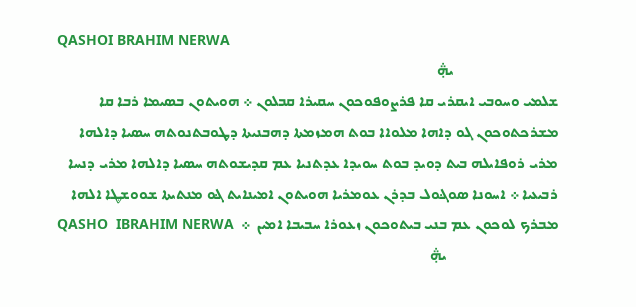QASHOI BRAHIM NERWA
                              ܞ
ܫܠܡܝ ܘܚܘܒܝ ܐܝܩܪܝ ܩܐ ܦܪܨܘܦܘܟܘܢ ܚܩܝܪܐ ܩܒܠܘܢ ܀ ܗܘܝܬܘܢ ܒܣܝܡܐ ܪܒܐ ܩܐ ܡܫܪܟܬܘܟܘܢ ܓܘ ܕܐܗܐ ܡܠܘܐܐ ܒܘܬ ܗܡܙܡܬܐ ܕܗܒܢܝܬܐ ܕܛܘܒܬܢܘܬܗ ܚܣܝܐ ܕܐܠܗܐ ܡܪܝ ܪܘܦܐܝܠܗ ܒܝܬ ܕܘܝܕ ܒܘܬ ܚܘܝܕܐ ܥܕܬܢܝܐ ܥܡ ܩܕܝܫܘܬܗ ܚܣܝܐ ܕܐܠܗܐ ܡܪܝ ܕܢܚܐ ܪܒܝܥܝܐ ܀ ܐܚܘܢܐ ܣܘܔܘܠ ܒܕܪܢ ܥܘܡܪܝܐ ܗܘܝܬܘܢ ܐܡܝܢܐܝܬ ܔܘ ܡܢܬܝܬܐ ܫܘܘܫܜܐ ܐܠܗܐ ܡܒܪܟ ܠܘܟܘܢ ܥܡ ܒܢܝ ܒܝܬܘܟܘܢ ܙܥܘܪܐ ܚܒܝܒܐ ܐܡܝܢ  ܀  QASHO  IBRAHIM NERWA
                                ܞ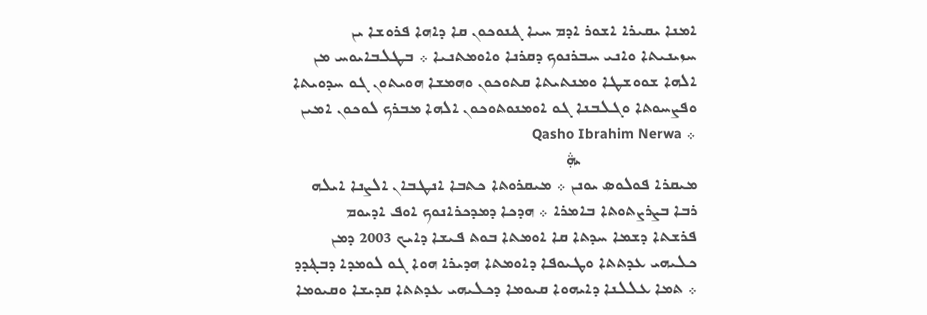ܐܡܢܐ ܝܩܝܪܐ ܐܫܘܪ ܐܕܡ ܚܝܐ ܔܢܘܟܘܢ ܩܐ ܕܐܗܐ ܦܪܘܫܐ ܝܢ ܚܙܝܢܝܬܐ ܘܐܢܝ ܚܒܪܢܘܟ ܕܩܪܢܐ ܘܐܘܡܬܢܝܐ ܀ ܒܛܠܒܐܝܘܚ ܡܢ ܐܠܗܐ ܫܘܘܫܛܐ ܘܡܢܬܝܬܐ ܩܬܘܟܘܢ ܘܗܡܫܐ ܗܘܝܬܘܢ ܓܘ ܚܕܘܝܬܐ ܘܦܨܚܘܬܐ ܘܓܠܒܢܐ ܓܘ ܐܘܡܢܘܬܘܟܘܢ ܐܠܗܐ ܡܒܪܟ ܠܘܟܘܢ ܐܡܝܢ ܀ Qasho Ibrahim Nerwa
                          ܞ
ܡܝܩܪܐ ܦܘܠܘܤ ܝܘܢܢ ܀ ܡܝܩܪܘܬܐ ܟܬܒܐ ܐܢܛܒܐܢ ܐܠܨܢܐ ܐܝܠܗ ܪܒܐ ܒܨܪܨܬܘܬܐ ܒܐܡܪܐ ܀ ܗܕܟܐ ܕܡܕܟܪܐܢܘܟ ܐܘܦ ܐܕܝܘܡ  ܦܪܫܬܐ ܕܫܡܐ ܚܕܬܐ ܩܐ ܐܘܡܬܐ ܒܘܬ ܦܝܫܐ ܕܐܝܟ 2003 ܕܡܢ ܟܠܝܗܝ ܥܕܬܬܐ ܘܛܝܘܦܐ ܕܐܘܡܬܐ ܗܕܝܪܐ ܗܘܐ ܓܘ ܠܘܡܕܐ ܕܒܔܕܕ ܀ ܬܡܐ ܥܠܠܢܐ ܕܐܝܗܘܐ ܩܝܘܡܐ ܕܟܠܝܗܝ ܥܕܬܬܐ ܩܕܝܫܐ ܘܩܝܘܡܐ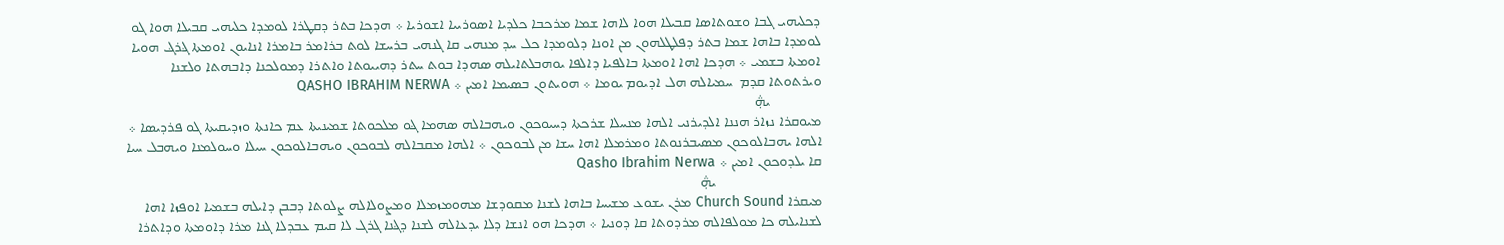ܕܟܠܝܗܝ ܓܒܐ ܘܫܘܬܐܣܐ ܩܒܝܠܐ ܗܘܐ ܠܐܗܐ ܫܡܐ ܡܪܟܒܐ ܟܠܕܝܐ ܐܣܘܪܝܝܐ ܐܫܘܪܝܐ ܀ ܗܕܟܐ ܒܬܪ ܕܩܛܪܐ ܠܘܡܕܐ ܟܠܝܗܝ ܩܒܝܠܐ ܗܘܐ ܓܘ ܠܘܡܕܐ ܒܐܗܐ ܫܡܐ ܒܬܪ ܕܦܠܛܠܗܘܢ ܡܢ ܐܘܢܐ ܕܠܘܡܕܐ ܟܠ ܚܕ ܡܢܗܝ ܩܐ ܓܢܗܝ ܒܪܚܫܐ ܠܘܬ ܒܪܐܡܪ ܒܐܡܪܐ ܐܢܐܝܘܢ ܐܘܡܬܐ ܔܪܔ ܗܘܝܐ ܐܘܡܬܐ ܒܫܡܝ ܀ ܗܕܟܐ ܐܗܐ ܐܘܡܬܐ ܒܐܠܦܝܐ ܕܐܠܦܐ ܝܘܗܒܠܬܐܝܠܗ ܤܗܕܐ ܒܘܬ ܚܬܪ ܕܗܝܝܘܬܐ ܘܐܬܪܐ ܕܡܘܠܟܢܐ ܕܐܒܗܬܐ ܘܠܫܢܐ ܘܝܪܬܘܬܐ ܩܕܡ  ܚܡܝܐܠܗ ܗܠ ܐܕܝܘܡ ܝܘܡܐ ܀ ܗܘܝܬܘܢ ܒܣܝܡܐ ܐܡܝܢ ܀ QASHO IBRAHIM NERWA
              ܞ
ܡܝܘܩܪܐ ܢܙܐܪ ܗܢܢܐ ܐܠܕܝܪܢܝ ܐܠܗܐ ܡܢܚܠܐ ܫܪܟܬܐ ܕܚܝܘܟܘܢ ܘܝܗܒܐܠܗ ܣܗܡܐ ܔܘ ܡܠܟܘܬܐ ܫܡܝܢܝܬܐ ܥܡ ܟܐܢܬܐ ܘܙܕܝܩܝܬܐ ܓܘ ܦܪܕܝܣܐ ܀ ܐܠܗܐ ܝܗܒܐܠܘܟܘܢ ܡܣܝܒܪܢܘܬܐ ܘܡܪܡܠܐ ܐܗܐ ܚܫܐ ܡܢ ܠܒܘܟܘܢ ܀ ܐܠܗܐ ܡܩܒܐܠܗ ܠܒܘܟܘܢ ܘܝܗܒܐܠܘܟܘܢ ܚܝܠܐ ܘܚܘܠܡܢܐ ܘܝܗܒܠ ܚܝܐ ܩܐ ܝܠܕܘܟܘܢ ܐܡܝܢ ܀ Qasho Ibrahim Nerwa
                             ܞ
ܡܝܩܪܐ Church Sound ܡܪܢ ܝܫܘܥ ܡܫܝܚܐ ܒܐܗܐ ܠܫܢܐ ܡܩܘܕܫܐ ܡܗܘܡܙܡܠܐ ܘܡܨܘܠܐܠܗ ܨܠܘܬܐ ܕܒܒܢ ܕܐܝܠܗ ܒܫܡܝܐ ܐܘܦܙܐ ܐܗܐ ܠܫܢܐܝܠܗ ܟܐ ܡܘܠܦܐܠܗ ܡܪܕܘܬܐ ܩܐ ܕܘܢܝܐ ܀ ܗܕܟܐ ܗܘ ܐܢܫܐ ܕܠܐ ܝܕܥܐܠܗ ܠܫܢܐ ܕܔܢܐ ܓܪܓ ܠܐ ܩܝܡ ܥܒܕܠܐ ܓܢܐ ܡܪܐ ܕܐܘܡܬܐ ܘܕܐܬܪܐ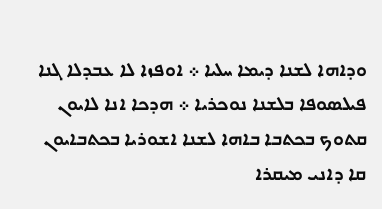ܘܕܐܗܐ ܠܫܢܐ ܕܝܡܐ ܚܠܝܐ ܀ ܐܘܦܙܐ ܠܐ ܥܒܕܠܐ ܓܢܐ ܦܝܠܤܘܦܐ ܒܠܫܢܐ ܢܘܟܪܝܐ ܀ ܗܕܟܐ ܐܢܐ ܠܐܝܘܢ ܩܬܘܟ ܒܟܬܒܐ ܒܐܗܐ ܠܫܢܐ ܐܫܘܪܝܐ ܒܟܬܒܐܝܘܢ ܩܐ ܕܐܢܝ ܡܝܩܪܐ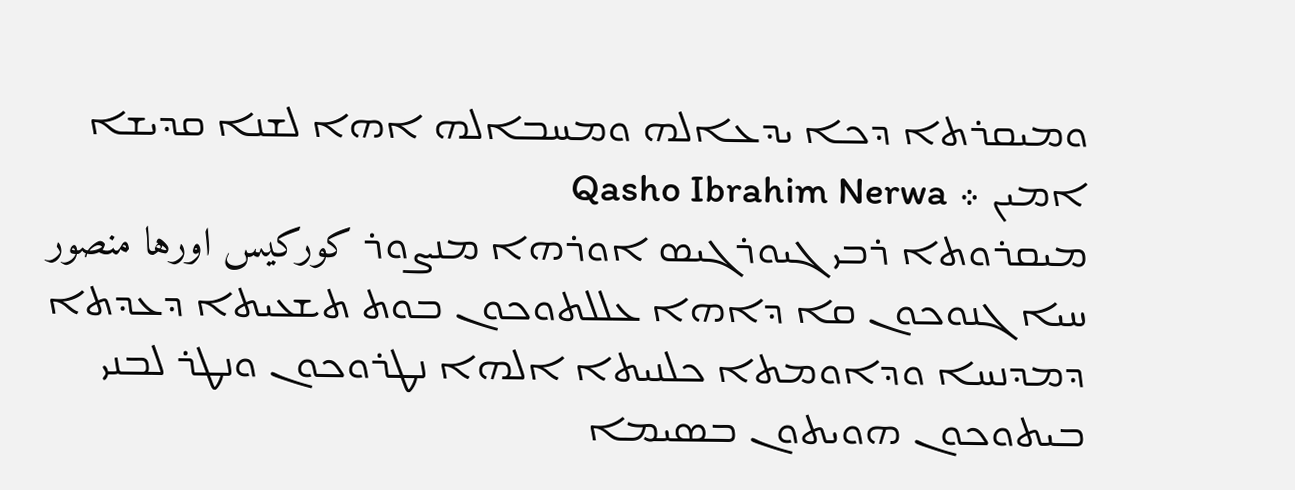ܘܡܝܩܪܬܐ ܕܟܐ ܝܕܥܐܠܗ ܘܡܚܒܐܠܗ ܐܗܐ ܠܫܢܐ ܩܕܝܫܐ ܐܡܝܢ ܀ Qasho Ibrahim Nerwa
ܡܝܩܪܘܬܐ ܪܒܝ ܓܝܘܪܓܝܣ ܐܘܪܗܐ ܡܢܨܘܪ كوركيس اورها منصور ܚܝܐ ܓܢܘܟܘܢ ܩܐ ܕܐܗܐ ܥܠܠܬܘܟܘܢ ܒܘܬ ܬܫܥܝܬܐ ܕܥܕܬܐ ܕܡܕܢܚܐ ܘܕܐܘܡܬܐ ܟܠܢܝܬܐ ܐܠܗܐ ܢܛܪܘܟܘܢ ܘܢܛܪ ܠܒܢܝ ܒܝܬܘܟܘܢ ܗܘܝܬܘܢ ܒܣܝܡܐ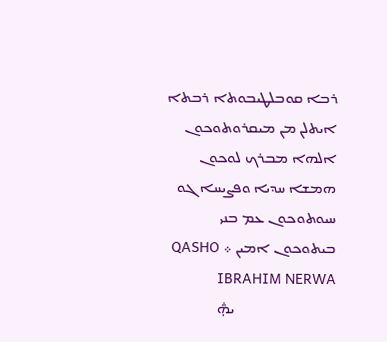ܪܒܐ ܩܘܒܠܛܝܒܘܬܐ ܪܒܬܐ ܐܝܬܠܢ ܡܢ ܡܝܩܪܘܬܘܟܘܢ ܐܠܗܐ ܡܒܪܟ ܠܘܟܘܢ ܗܡܫܐ ܚܕܝܐ ܘܦܨܝܚܐ ܓܘ ܚܝܘܬܘܟܘܢ ܥܡ ܒܢܝ ܒܝܬܘܟܘܢ ܐܡܝܢ ܀ QASHO IBRAHIM NERWA
                            ܞ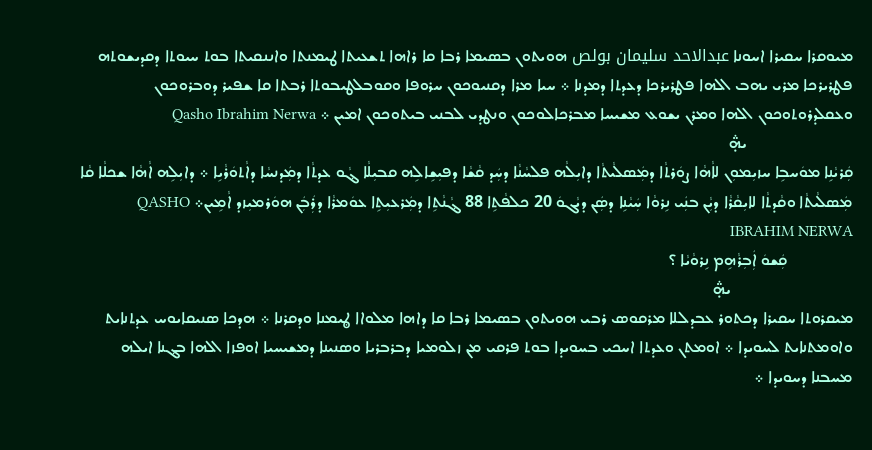ܡܝܘܩܪܐ ܚܩܝܪܐ ܐܚܘܢܐ عبدالاحد سليمان بولص ܗܘܝܬܘܢ ܒܣܝܡܐ ܪܒܐ ܩܐ ܪܐܗܐ ܬܫܥܝܬܐ ܛܝܡܢܬܐ ܘܐܢܢܩܝܬܐ ܒܘܬ ܚܝܘܬܐ ܕܩܕܝܫܘܬܗ ܦܛܪܝܪܟܐ ܡܪܝ ܝܗܒ ܐܠܗܐ ܦܛܪܝܪܟܐ ܕܥܕܬܐ ܕܡܕܢܐ ܀ ܚܝܐ ܡܪܐ ܕܩܢܝܘܟܘܢ ܚܪܘܦܐ ܘܩܘܒܠܛܝܒܘܬܐ ܪܒܬܐ ܩܐ ܫܦܝܪ ܕܘܒܪܘܟܘܢ ܘܥܩܠܕܪܘܬܘܟܘܢ ܐܠܗܐ ܘܡܪܢ ܝܫܘܥ ܡܫܝܚܐ ܡܒܪܟܐܠܘܟܘܢ ܘܢܛܕܝ ܠܒܢܝ ܒܝܬܘܟܘܢ ܐܡܝܢ ܀ Qasho Ibrahim Nerwa
                          ܞ
ܩܲܪܝܵܢܹܐ ܡܘܿܚܒܹܐ ܚܙܝܼܡܘܼܢ ܠܐܵܗܵܐ ܨܘܿܪܬܵܐ ܕܡܲܤܠܵܝܬܵܐ ܕܐܝܼܠܵܗ ܦܠܚܵܢܵܐ ܕܚܲܕ ܩܵܫܵܐ ܕܦܝܼܫܹܐܠܹܗ ܩܒܝܼܠܵܐ ܔܵܘ ܥܕܬܵܐ ܕܡܲܕܢܚܵܐ ܕܐܵܬܘܿܪܵܝܹܐ ܀ ܕܐܝܼܠܹܗ ܐܵܗܵܐ ܫܟܠܵܐ ܩܵܐ ܡܲܤܠܵܝܬܵܐ ܘܩܵܕܬܵܐ ܠܐܝܼܩܵܪܵܐ ܕܝܼܵܢ ܒܢܲܝ ܢܹܪܘܵܐ ܚܲܝܵܢܹܐ ܕܣܲܢ ܕܝܵܓܘܿ 20 ܟܠܦܵܬܹܐ 88 ܔܵܢܵܬܹܐ ܕܡܲܪܥܝܼܬܹܐ ܥܘܿܡܪܵܐ ܕܪܲܒܲܢ ܗܘܿܪܡܝܼܙܕ ܐܵܡܹܝܢ܀ QASHO IBRAHIM NERWA
                ܩܲܫܘܿ ܐܲܒܼܪܵܗܹܡ ܢܹܪܘܵܝܵܐ ؟
                              ܞ
ܡܝܩܪܘܬܐ ܚܩܝܪܐ ܕܟܬܘܪ ܥܒܕܠܠܐ ܡܪܩܘܣ ܪܒܝ ܗܘܝܬܘܢ ܒܤܝܡܐ ܪܒܐ ܩܐ ܕܐܗܐ ܡܠܘܐܐ ܜܝܡܢܐ ܘܕܩܪܢܐ ܀ ܗܕܟܐ ܣܢܝܩܐܝܘܚ ܥܕܬܢܐܝܬ ܘܐܘܡܬܢܐܝܬ ܠܚܘܝܕܐ ܀ ܐܘܡܬܢ ܘܥܕܬܐ ܐܚܟܝ ܒܚܘܝܕܐ ܒܘܬ ܦܪܩܝ ܡܢ ܙܠܘܡܝܐ ܕܒܪܒܪܝܐ ܘܣܢܝܢܐ ܕܡܫܝܚܝܐ ܐܘܦܙܐ ܐܠܗܐ ܒܔܢܐ ܐܝܠܗ ܡܚܒܢܐ ܕܚܘܝܕܐ ܀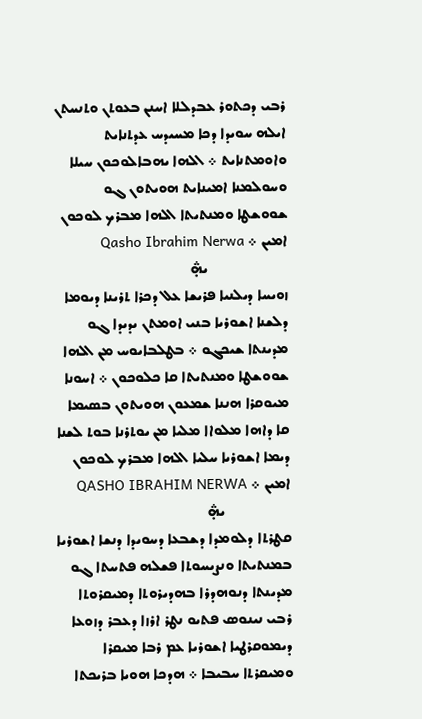ܪܒܝ ܕܟܬܘܪ ܥܒܕܠܠܐ ܐܚܢܢ ܒܥܘܬܢ ܘܬܢܚܬܢ ܐܝܠܗ ܚܘܝܕܐ ܕܟܐ ܡܚܝܕܚ ܥܕܬܢܐܝܬ ܘܐܘܡܬܢܐܝܬ ܀ ܐܠܗܐ ܝܗܒܐܠܘܟܘܢ ܚܝܠܐ ܘܚܘܠܡܢܐ ܐܡܝܢܐܝܬ ܗܘܝܬܘܢ ܓܘ ܫܘܘܫܛܐ ܘܡܢܬܝܬܐ ܐܠܗܐ ܡܒܪܟ ܠܘܟܘܢ ܐܡܝܢ ܀ Qasho Ibrahim Nerwa
                       ܞ
ܙܘܝܚܐ ܕܝܠܢܝܐ ܦܪܝܫܐ ܥܠ ܕܟܪܐ ܬܪܝܢܐ ܕܝܘܡܐ ܕܠܫܢܐ ܐܫܘܪܝܐ ܒܢܝ ܐܘܡܬܢ ܝܕܝܕܐ ܓܘ ܡܕܝܢܬܐ ܫܝܟܓܘ ܀ ܒܛܠܒܐܝܘܚ ܡܢ ܐܠܗܐ ܫܘܘܫܛܐ ܘܡܢܬܝܬܐ ܩܐ ܟܠܘܟܘܢ ܀ ܐܚܘܢܐ ܡܝܘܩܪܐ ܗܢܢܐ ܫܡܥܘܢ ܗܘܝܬܘܢ ܒܣܝܡܐ ܩܐ ܕܐܗܐ ܡܠܘܐܐ ܡܠܝܐ ܡܢ ܝܘܬܪܢܐ ܒܘܬ ܠܫܢܐ ܕܝܡܐ ܐܫܘܪܝܐ ܚܠܝܐ ܐܠܗܐ ܡܒܪܟ ܠܘܟܘܢ ܐܡܝܢ ܀ QASHO IBRAHIM NERWA
                   ܞ
ܩܛܪܬܐ ܕܠܘܡܕܐ ܕܫܒܥܐ ܕܚܘܝܕܐ ܕܢܫܐ ܐܫܘܪܝܐ ܒܡܢܬܝܬܐ ܘܢܨܝܚܘܬܐ ܦܫܠܗ ܦܬܚܬܐ ܓܘ ܡܕܝܢܬܐ ܕܢܘܗܕܪܐ ܒܗܕܝܪܘܬܐ ܕܡܝܩܪܘܬܐ ܪܒܝ ܢܝܢܘܣ ܦܬܝܘ ܢܛܪ ܐܪܙܐ ܕܥܒܪ ܕܙܘܥܐ ܕܝܡܘܩܪܛܝܐ ܐܫܘܪܝܐ ܥܡ ܪܒܐ ܡܝܩܪܐ ܘܡܝܩܪܬܐ ܚܒܝܒܐ ܀ ܗܕܟܐ ܗܘܝܐ ܒܪܝܟܬܐ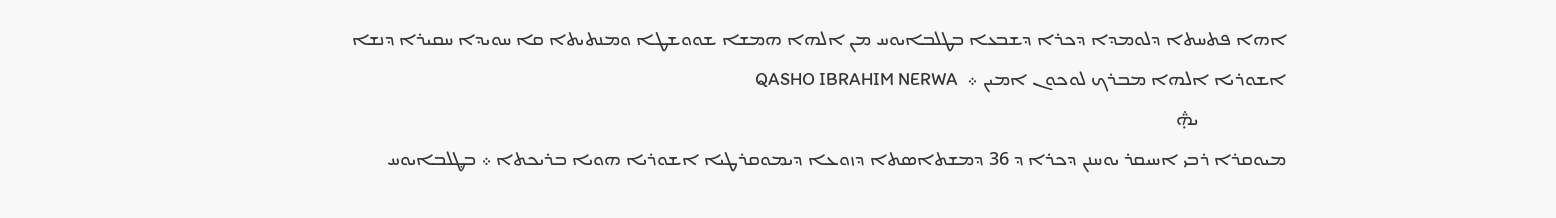ܐܗܐ ܦܬܚܬܐ ܕܠܘܡܕܐ ܕܟܪܐ ܕܫܒܥܐ ܒܛܠܒܐܝܘܚ ܡܢ ܐܠܗܐ ܗܡܫܐ ܫܘܘܫܛܐ ܘܡܢܬܝܬܐ ܩܐ ܚܘܝܕܐ ܚܩܝܪܐ ܕܢܫܐ ܐܫܘܪܝܐ ܐܠܗܐ ܡܒܪܟ ܠܘܟܘܢ ܐܡܝܢ ܀  QASHO IBRAHIM NERWA
                   ܞ
ܡܝܘܩܪܐ ܪܒܝ ܐܚܝܩܪ ܝܘܚܢܢ ܕܟܪܐ ܕ 36 ܕܡܫܬܐܣܬܐ ܕܙܘܥܐ ܕܝܡܘܩܪܛܝܐ ܐܫܘܪܝܐ ܗܘܝܐ ܒܪܝܟܬܐ ܀ ܒܜܠܒܐܝܘܚ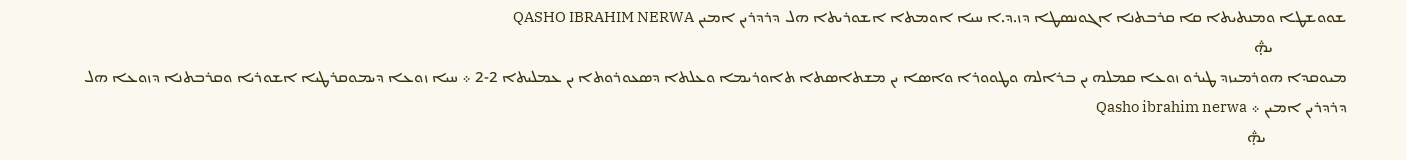ܫܘܘܫܛܐ ܘܡܢܬܝܬܐ ܩܐ ܩܪܒܬܢܐ ܐܓܘܢܣܛܐ ܕܙ.ܕ.ܐ ܚܝܐ ܐܘܡܬܐ ܐܫܘܪܝܬܐ ܗܠ ܕܪܕܪܝܢ ܐܡܝܢ QASHO IBRAHIM NERWA
                   ܞ
ܡܝܘܩܕܐ ܗܘܪܡܝܙܕ ܛܝܪܘ ܙܘܥܐ ܩܡܠܗ ܝܢ ܒܪܐܠܗ ܘܛܘܘܪܐ ܘܐܣܐ ܝܢ ܡܫܬܐܤܬܐ ܬܐܘܪܝܡܐ ܘܥܠܬܐ ܕܣܥܘܪܘܬܐ ܝܢ ܥܡܠܝܬܐ 2-2 ܀ ܚܝܐ ܙܘܥܐ ܕܝܡܘܩܪܛܝܐ ܐܫܘܪܝܐ ܘܩܪܒܬܢܐ ܕܙܘܥܐ ܗܠ ܕܪܕܪܝܢ ܐܡܝܢ ܀ Qasho ibrahim nerwa
                     ܞ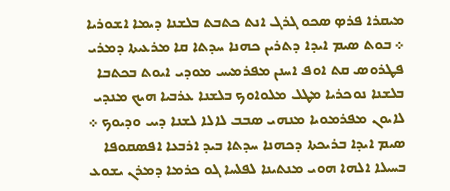ܡܝܩܪܐ ܦܪܤ ܣܟܘ ܓܪܓ ܐܢܬ ܟܬܒܬ ܒܠܫܢܐ ܕܝܡܐ ܐܫܘܪܝܐ ܀ ܒܘܬ ܤܝܡ ܐܝܕܐ ܕܬܪܝܢ ܟܗܢܐ ܚܕܬܐ ܩܐ ܡܪܥܝܬܐ ܕܡܪܝ ܦܛܪܘܣ ܩܬ ܐܘܦ ܐܚܢܢ ܡܦܪܡܝܚ ܡܘܕܝ ܐܝܘܬ ܒܟܬܒܐ ܒܠܫܢܐ ܢܘܟܪܝܐ ܡܛܠ ܡܠܘܐܘܟ ܒܠܫܢܐ ܥܪܒܝܐ ܗܝܟ ܡܢܕܝ ܠܐܝܘܢ ܡܦܪܡܘܝܐ ܡܢܗܝ ܣܒܒ ܠܐܠܐ ܠܫܢܐ ܕܝܝ ܘܕܝܘܟ ܀ ܤܝܡ ܐܝܕܐ ܒܪܝܟܬܐ ܕܟܗܢܐ ܚܕܬܐ ܒܝܕ ܐܪܒܥܐ ܐܦܤܩܘܦܐ ܒܚܝܠܐ ܐܠܗܐ ܗܘܝ ܡܢܬܝܢܐ ܠܦܠܚܐ ܓܘ ܟܪܡܐ ܕܡܪܢ ܝܫܘܥ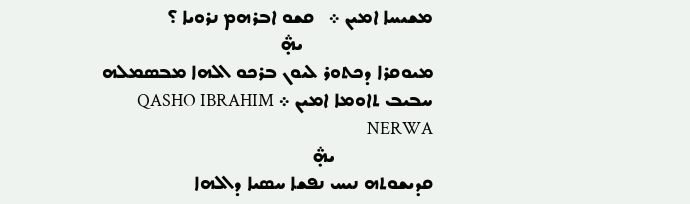ܡܫܝܚܐ ܐܡܝܢ ܀   ܩܫܘ ܐܒܪܗܡ ܢܪܘܝܐ ؟
                             ܞ
ܡܝܘܩܪܐ ܕܟܬܘܪ ܠܝܘܢ ܒܪܟܘ ܐܠܗܐ ܡܒܣܡܠܗ ܚܒܝܒ ܬܐܘܡܐ ܐܡܝܢ ܀ QASHO IBRAHIM NERWA
                      ܞ
ܩܕܝܫܘܬܗ ܢܝܚ ܢܦܫܐ ܚܣܝܐ ܕܐܠܗܐ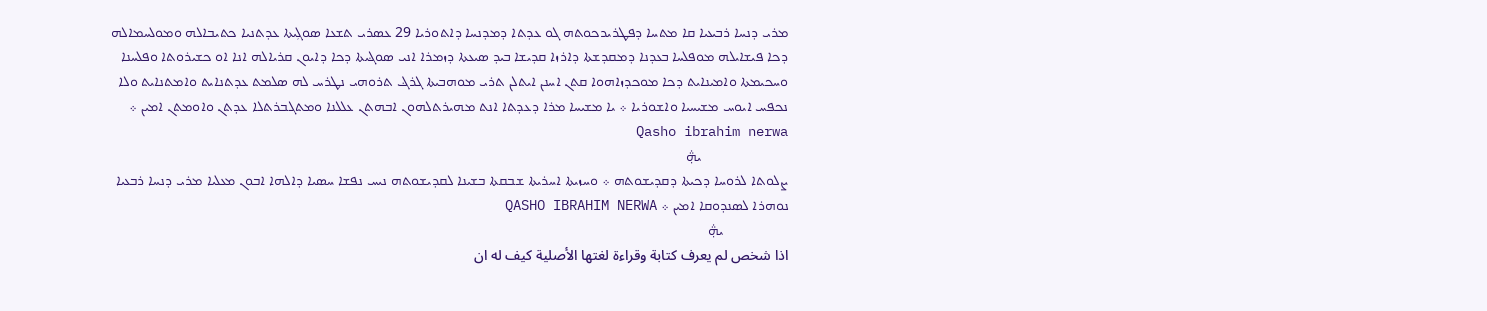ܡܪܝ ܕܢܚܐ ܪܒܝܥܝܐ ܩܐ ܡܬܚܐ ܕܦܛܪܝܖܟܘܬܗ ܓܘ ܥܕܬܐ ܕܡܕܢܚܐ ܕܐܬܘܪܝܐ 29 ܥܣܪܝ ܬܫܥܐ ܣܘܓܼܝܬܐ ܥܕܬܢܝܐ ܟܬܝܒܐܠܗ ܘܡܘܠܚܡܐܠܗ ܕܟܐ ܦܝܫܐܝܠܗ ܡܘܦܠܚܐ ܒܥܕܢܐ ܕܡܩܕܫܬܐ ܕܐܪܙܐ ܩܕܝܫܐ ܒܝܕ ܤܝܥܬܐ ܕܙܡܪܐ ܐܢܝ ܤܘܔܝܬܐ ܕܟܐ ܕܐܝܘܢ ܩܪܝܐܠܗ ܐܢܐ ܐܘ ܟܫܝܪܘܬܐ ܘܦܠܚܢܐ ܘܚܟܝܡܬܐ ܘܐܡܝܢܐܝܬ ܕܟܐ ܡܘܟܕܙܐܗܘܐ ܩܬܢ ܐܚܢܢ ܐܝܬܠܢ ܬܪܝ ܡܘܗܒܝܬܐ ܓܪܔ ܬܪܘܗܝ ܢܛܪܚ ܠܗ ܣܠܡܬ ܥܕܬܢܐܝܬ ܘܐܡܬܢܐܝܬ ܘܠܐ ܢܟܦܚ ܐܝܘܚ ܡܫܝܚܝܐ ܘܐܫܘܪܝܐ ܀ ܝܐ ܡܫܝܚܐ ܡܪܐ ܕܥܕܬܐ ܐܢܬ ܡܗܝܪܬܠܗܘܢ ܐܒܗܬܢ ܥܠܠܢܐ ܘܡܬܓܒܪܬܠܐ ܥܕܬܢ ܘܐܘܡܬܢ ܐܡܝܢ ܀ Qasho ibrahim nerwa
                        ܞ
ܨܠܘܬܐ ܠܪܘܚܐ ܕܟܝܬܐ ܕܩܕܝܫܘܬܗ ܀ ܘܚܙܝܬܐ ܐܚܪܝܬܐ ܫܒܩܬܐ ܒܫܝܢܐ ܠܩܕܝܫܘܬܗ ܢܝܚ ܢܦܫܐ ܚܣܝܐ ܕܐܠܗܐ ܐܒܘܢ ܡܥܠܝܐ ܡܪܝ ܕܢܚܐ ܪܒܥܝܐ ܢܘܗܪܐ ܠܤܢܕܘܩܐ ܐܡܝܢ ܀ QASHO IBRAHIM NERWA
                  ܞ
اذا شخص لم يعرف كتابة وقراءة لغتها الأصلية كيف له ان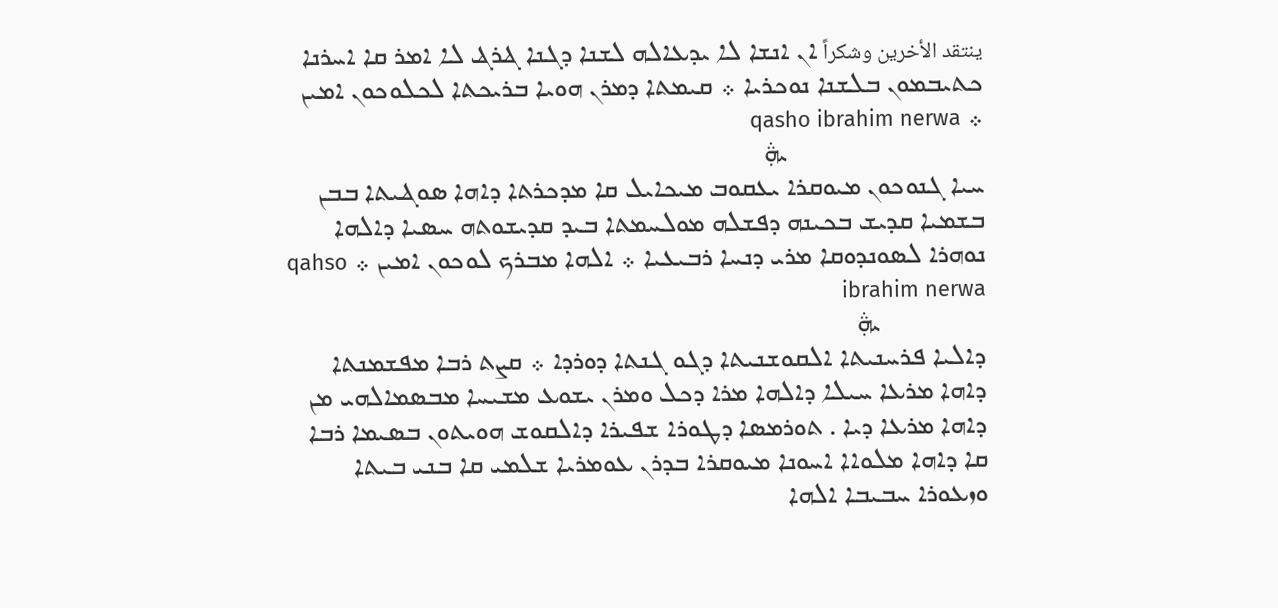ينتقد الأخرين وشكراً ܐܢ ܐܢܫܐ ܠܐ ܝܕܥܐܠܗ ܠܫܢܐ ܕܓܢܐ ܔܪܔ ܠܐ ܐܡܪ ܩܐ ܐܚܪܢܐ ܟܬܝܒܡܘܢ ܒܠܫܢܐ ܢܘܟܪܝܐ ܀ ܩܝܡܬܐ ܕܡܪܢ ܗܘܝܐ ܒܪܝܟܬܐ ܠܟܠܘܟܘܢ ܐܡܝܢ ܀ qasho ibrahim nerwa
                            ܞ
ܚܝܐ ܓܢܘܟܘܢ ܡܝܘܩܪܐ ܝܥܩܘܒ ܡܝܟܐܝܠ ܩܐ ܡܕܟܪܬܐ ܕܐܗܐ ܣܘܔܝܬܐ ܒܒܢ ܒܫܡܝܐ ܩܕܝܫ ܒܟܝܢܗ ܕܦܫܠܗ ܡܘܠܚܡܬܐ ܒܝܕ ܩܕܝܫܘܬܗ ܚܤܝܐ ܕܐܠܗܐ ܢܘܗܪܐ ܠܣܘܢܕܘܩܐ ܡܪܝ ܕܢܚܐ ܪܒܝܥܝܐ ܀ ܐܠܗܐ ܡܒܪܟ ܠܘܟܘܢ ܐܡܝܢ ܀ qahso ibrahim nerwa
               ܞ
ܕܐܠܝܐ ܦܪܚܢܝܬܐ ܐܠܩܘܫܢܝܬܐ ܕܓܘ ܓܢܬܐ ܕܘܪܕܐ ܀ ܩܨܬ ܪܒܐ ܡܦܫܡܢܬܐ ܕܐܗܐ ܡܪܥܐ ܚܝܠܐ ܕܐܠܗܐ ܡܪܐ ܕܟܠ ܘܡܪܢ ܝܫܘܥ ܡܫܝܚܐ ܡܒܤܡܐܠܗܝ ܡܢ ܕܐܗܐ ܡܪܥܐ ܕܝܐ . ܬܘܪܡܤܐ ܕܛܘܪܐ ܫܦܝܪܐ ܕܐܠܩܘܫ ܗܘܝܬܘܢ ܒܤܝܡܐ ܪܒܐ ܩܐ ܕܐܗܐ ܡܠܘܐܐ ܐܚܘܢܐ ܡܝܘܩܪܐ ܒܕܪܢ ܥܘܡܪܝܐ ܫܠܡܝ ܩܐ ܒܢܝ ܒܝܬܐ ܘܙܥܘܪܐ ܚܒܝܒܐ ܐܠܗܐ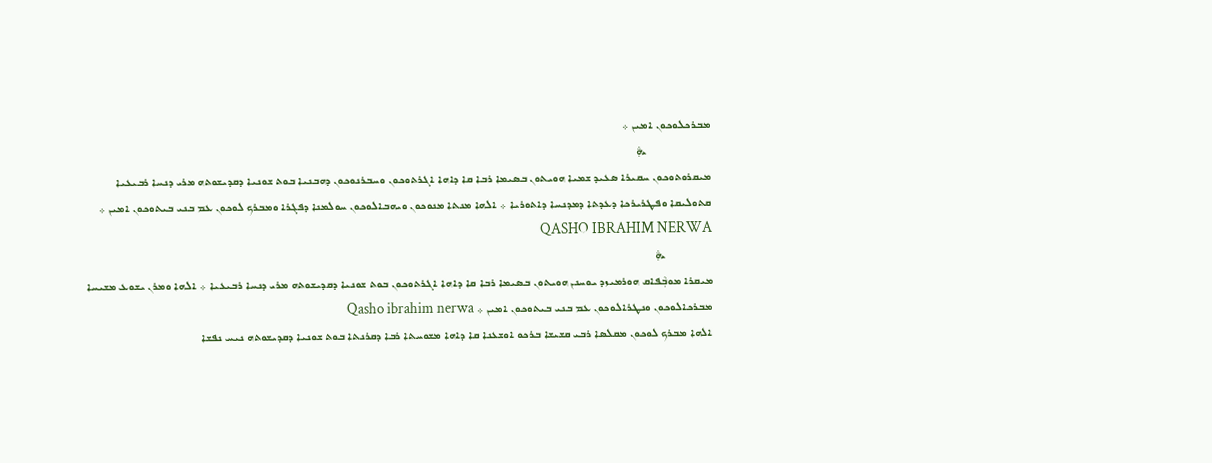ܡܒܪܟܠܘܟܘܢ ܐܡܝܢ ܀
                      ܞ
ܡܝܩܪܘܬܘܟܘܢ ܚܩܝܪܐ ܤܥܝܕ ܫܡܝܐ ܗܘܝܬܘܢ ܒܣܝܡܐ ܪܒܐ ܩܐ ܕܐܗܐ ܐܓܪܬܘܟܘܢ ܘܚܒܪܢܘܟܘܢ ܕܗܒܢܝܐ ܒܘܬ ܫܘܢܝܐ ܕܩܕܝܫܘܬܗ ܡܪܝ ܕܢܚܐ ܪܒܝܥܝܐ ܩܬܘܠܝܩܐ ܘܦܛܪܝܪܟܐ ܕܥܕܬܐ ܕܡܕܢܚܐ ܕܐܬܘܪܝܐ ܀ ܐܠܗܐ ܡܢܬܐ ܡܢܘܟܘܢ ܘܝܗܒܐܠܘܟܘܢ ܚܘܠܡܢܐ ܕܦܓܪܐ ܘܡܒܪܟ ܠܘܟܘܢ ܥܡ ܒܢܝ ܒܝܬܘܟܘܢ ܐܡܝܢ ܀ QASHO IBRAHIM NERWA
                ܞ
ܡܝܩܪܐ ܡܘܒܼܵܦܐܩ ܗܘܪܡܝܙܕ ܝܘܚܢܢ ܗܘܝܬܘܢ ܒܤܝܡܐ ܪܒܐ ܩܐ ܕܐܗܐ ܐܓܪܬܘܟܘܢ ܒܘܬ ܫܘܢܝܐ ܕܩܕܝܫܘܬܗ ܡܪܝ ܕܢܚܐ ܪܒܝܥܝܐ ܀ ܐܠܗܐ ܘܡܪܢ ܝܫܘܥ ܡܫܝܚܐ ܡܒܪܟܐܠܘܟܘܢ ܘܢܛܪܐܠܘܟܘܢ ܥܡ ܒܢܝ ܒܝܬܘܟܘܢ ܐܡܝܢ ܀ Qasho ibrahim nerwa
ܐܠܗܐ ܡܒܪܟ ܠܘܟܘܢ ܡܩܠܣܐ ܪܒܝ ܩܫܝܫܐ ܒܪܟܘ ܐܘܫܥܢܐ ܩܐ ܕܐܗܐ ܡܫܘܚܬܐ ܪܒܐ ܕܩܪܢܬܐ ܒܘܬ ܫܘܢܝܐ ܕܩܕܝܫܘܬܗ ܢܝܚ ܢܦܫܐ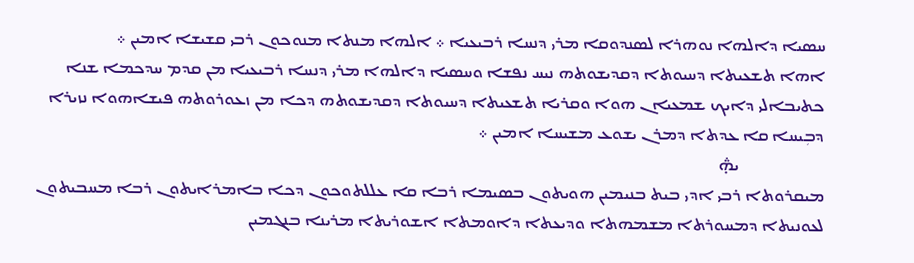ܚܣܝܐ ܕܐܠܗܐ ܢܘܗܪܐ ܠܣܢܕܘܩܐ ܡܪܝ ܕܢܚܐ ܪܒܝܥܝܐ ܀ ܐܠܗܐ ܡܢܬܐ ܡܢܘܟܘܢ ܪܒܝ ܩܫܝܫܐ ܐܡܝܢ ܀
ܐܗܐ ܬܫܥܝܬܐ ܕܚܝܘܬܐ ܕܩܕܝܫܘܬܗ ܢܝܚ ܢܦܫܐ ܘܚܤܝܐ ܕܐܠܗܐ ܡܪܝ ܕܢܚܐ ܪܒܝܥܝܐ ܡܢ ܩܕܡ ܚܕܟܡܐ ܫܢܐ ܟܬܝܒܐܠܝ ܕܐܝܟ ܫܡܥܝܐܢ ܗܘܐ ܘܩܪܝܐ ܬܫܥܝܬܐ ܕܚܝܘܬܐ ܕܩܕܝܫܘܬܗ ܕܟܐ ܡܢ ܙܥܘܪܘܬܗ ܦܝܫܐܗܘܐ ܢܙܝܪܐ ܕܒܼܝܚܐ ܩܐ ܥܕܬܐ ܕܡܪܢ ܝܫܘܥ ܡܫܝܚܐ ܐܡܝܢ ܀
                     ܞ
ܡܝܩܪܘܬܐ ܪܒܝ ܐܕܝ ܒܝܬ ܒܢܝܡܝܢ ܗܘܝܬܘܢ ܒܣܝܡܐ ܪܒܐ ܩܐ ܥܠܠܬܘܟܘܢ ܕܟܐ ܒܐܡܪܐܝܬܘܢ ܪܒܐ ܡܚܒܝܬܘܢ ܠܥܘܢܝܬܐ ܕܡܚܘܪܬܐ ܡܫܡܗܬܐ ܘܕܝܥܬܐ ܕܐܘܡܬܐ ܐܫܘܪܝܬܐ ܡܪܝܢܐ ܒܢܓܡܝܢ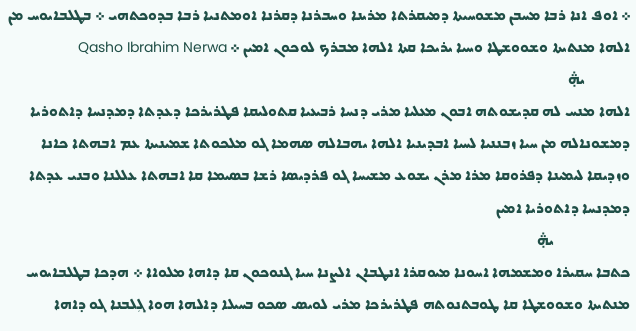܀ ܐܘܦ ܐܢܐ ܪܒܐ ܡܚܒܢ ܡܫܘܚܝܬܐ ܕܡܝܩܪܬܐ ܡܪܝܢܐ ܘܚܒܪܢܐ ܕܩܪܢܐ ܐܘܡܬܢܝܐ ܪܒܐ ܒܕܘܟܬܗܝ ܀ ܒܛܠܒܐܝܘܚ ܡܢ ܐܠܗܐ ܡܢܬܝܬܐ ܘܫܘܘܫܛܐ ܘܚܝܐ ܝܪܝܟܐ ܩܬܐ ܐܠܗܐ ܡܒܪܟ ܠܘܟܘܢ ܐܡܝܢ ܀ Qasho Ibrahim Nerwa
             ܞ
ܐܠܗܐ ܡܢܚ ܠܗ ܩܕܝܫܘܬܗ ܐܒܘܢ ܡܥܠܝܐ ܡܪܝ ܕܢܚܐ ܪܒܝܥܝܐ ܩܬܘܠܝܩܐ ܦܛܪܝܪܟܐ ܕܥܕܬܐ ܕܡܕܢܚܐ ܕܐܬܘܪܝܐ ܕܡܫܘܢܐܠܗ ܡܢ ܚܝܐ ܙܒܢܢܝܐ ܠܚܝܐ ܐܒܕܝܢܝܐ ܐܠܗܐ ܝܗܒܐܠܗ ܣܗܡܐ ܓܘ ܡܠܟܘܬܐ ܫܡܝܢܝܬܐ ܥܡ ܐܒܗܬܐ ܟܐܢܐ ܘܙܕܝܩܐ ܠܝܡܝܢܐ ܕܦܪܘܩܐ ܡܪܐ ܡܪܢ ܝܫܘܥ ܡܫܝܚܐ ܓܘ ܦܪܕܝܤܐ ܪܫܐ ܒܤܝܡܐ ܩܐ ܐܒܗܬܐ ܥܠܠܢܐ ܘܒܢܝ ܥܕܬܐ ܕܡܕܢܚܐ ܕܐܬܘܪܝܐ ܐܡܝܢ
                      ܞ
ܟܬܒܐ ܚܩܝܪܐ ܘܡܫܡܗܐ ܐܚܘܢܐ ܡܝܘܩܪܐ ܐܢܛܒܐܢ ܐܠܨܢܐ ܚܝܐ ܓܢܘܟܘܢ ܩܐ ܕܐܗܐ ܡܠܘܐܐ ܀ ܗܕܟܐ ܒܛܠܒܐܝܘܚ ܡܢܬܝܬܐ ܘܫܘܘܫܛܐ ܩܐ ܛܘܒܬܢܘܬܗ ܦܛܪܝܪܟܐ ܡܪܝ ܠܘܝܣ ܤܟܘ ܒܚܝܠܐ ܕܐܠܗܐ ܗܘܐ ܓܼܠܒܢܐ ܓܘ ܕܐܗܐ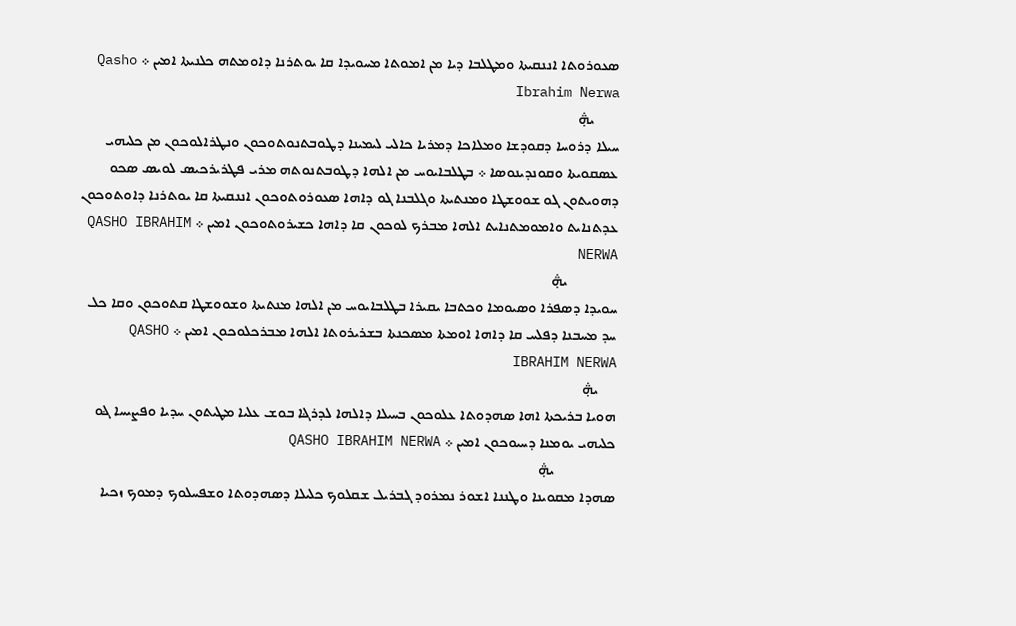ܣܥܘܪܘܬܐ ܐܢܢܩܝܬܐ ܘܡܛܠܒܐ ܕܝܐ ܡܢ ܐܡܘܬܐ ܡܚܘܝܕܐ ܩܐ ܝܘܬܪܢܐ ܕܐܘܡܬܗ ܟܠܢܝܬܐ ܐܡܝܢ ܀ Qasho Ibrahim Nerwa
       ܞ
ܚܝܠܐ ܕܪܘܚܐ ܕܩܘܕܫܐ ܘܡܠܐܟܐ ܕܡܪܝܐ ܟܐܠܝ ܠܝܡܝܢܐ ܕܛܘܒܬܢܘܬܘܟܘܢ ܘܢܛܪܐܠܘܟܘܢ ܡܢ ܟܠܝܗܝ ܥܣܩܘܝܬܐ ܘܩܘܢܕܝܢܘܣܐ ܀ ܒܛܠܒܐܝܘܚ ܡܢ ܐܠܗܐ ܕܛܘܒܬܢܘܬܗ ܡܪܝ ܦܛܪܝܪܟܝܣ ܠܘܝܣ ܣܟܘ ܕܗܘܝܬܘܢ ܓܘ ܫܘܘܫܛܐ ܘܡܢܬܝܬܐ ܘܓܠܒܢܐ ܓܘ ܕܐܗܐ ܤܥܘܪܘܬܘܟܘܢ ܐܢܢܩܝܬܐ ܩܐ ܝܘܬܪܢܐ ܕܐܘܬܘܟܘܢ ܥܕܬܢܐܝܬ ܘܐܡܘܡܬܢܐܝܬ ܐܠܗܐ ܡܒܪܟ ܠܘܟܘܢ ܩܐ ܕܐܗܐ ܟܫܝܪܘܬܘܟܘܢ ܐܡܝܢ ܀ QASHO IBRAHIM NERWA
              ܞ
ܚܘܝܕܐ ܕܣܦܪܐ ܘܣܝܘܡܐ ܘܟܬܒܐ ܝܩܝܪܐ ܒܛܠܒܐܝܘܚ ܡܢ ܐܠܗܐ ܡܢܬܝܬܐ ܘܫܘܘܫܛܐ ܩܬܘܟܘܢ ܘܩܐ ܟܠ ܚܕ ܡܚܒܢܐ ܕܦܠܚ ܩܐ ܕܐܗܐ ܐܘܡܬܐ ܡܤܟܢܬܐ ܒܫܪܝܪܘܬܐ ܐܠܗܐ ܡܒܪܟܠܘܟܘܢ ܐܡܝܢ ܀ QASHO IBRAHIM NERWA
     ܞ
ܗܘܝܐ ܒܪܝܟܬܐ ܐܗܐ ܣܗܕܘܬܐ ܥܠܘܟܘܢ ܒܚܝܠܐ ܕܐܠܗܐ ܠܕܪܔܐ ܒܘܫ ܥܠܝܐ ܡܛܝܬܘܢ ܚܕܝܐ ܘܦܨܝܚܐ ܔܘ ܟܠܝܗܝ ܝܘܡܢܐ ܕܚܝܘܟܘܢ ܐܡܝܢ ܀ QASHO IBRAHIM NERWA
                 ܞ
ܣܗܕܐ ܡܩܘܝܢܐ ܘܛܢܢܐ ܐܫܘܪ ܢܡܪܘܕ ܓܒܪܝܠ ܫܩܠܘܟ ܟܠܝܠܐ ܕܣܗܕܘܬܐ ܘܫܦܚܠܘܟ ܕܡܘܟ ܙܟܝܐ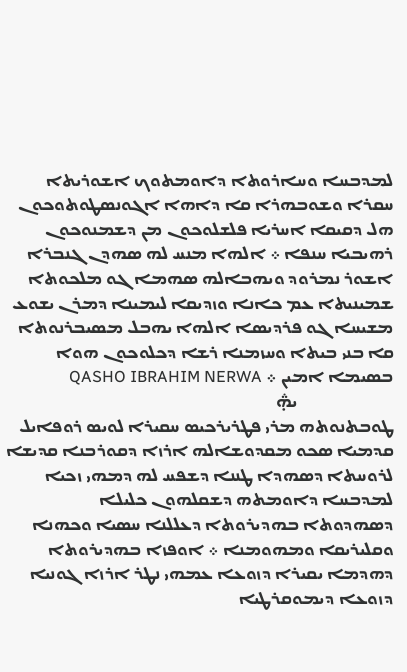ܠܡܕܒܚܐ ܘܚܐܪܘܬܐ ܕܐܘܡܬܘܟ ܐܫܘܪܝܬܐ ܚܩܪܐ ܘܫܘܒܗܪܐ ܩܐ ܕܐܗܐ ܐܓܘܢܣܛܘܬܘܟܘܢ ܗܠ ܕܩܝܩܐ ܐܚܪܝܐ ܦܠܫܠܘܟܘܢ ܡܢ ܕܫܡܢܘܟܘܢ ܪܗܝܒܝܐ ܚܢܦܐ ܀ ܐܠܗܐ ܡܢܚ ܠܗ ܣܗܕܢ ܓܢܒܪܐ ܐܫܘܪ ܢܡܪܘܕ ܘܝܗܒܐܠܗ ܤܗܡܐ ܓܘ ܡܠܟܘܬܐ ܫܡܝܢܝܬܐ ܥܡ ܟܐܢܐ ܘܙܕܝܩܐ ܠܝܡܝܢܐ ܕܡܪܢ ܝܫܘܥ ܡܫܝܚܐ ܓܘ ܦܪܕܝܣܐ ܐܠܗܐ ܝܗܒܠ ܡܣܝܒܪܢܘܬܐ ܩܐ ܒܢܝ ܒܝܬܐ ܘܚܙܡܢܐ ܪܫܐ ܕܟܠܘܟܘܢ ܗܘܐ ܒܤܝܡܐ ܐܡܝܢ ܀ QASHO IBRAHIM NERWA
                        ܞ
ܛܘܒܬܢܘܬܗ ܡܪܝ ܦܛܪܝܪܟܝܣ ܚܩܝܪܐ ܠܘܝܣ ܪܘܦܐܝܠ ܩܕܡܝܐ ܣܟܘ ܡܩܕܘܫܐܠܗ ܐܪܙܐ ܕܩܘܪܒܢܐ ܩܕܝܫܐ ܠܪܘܚܬܐ ܕܣܗܕܐ ܛܢܢܐ ܕܫܦܚ ܠܗ ܕܡܗܝ ܙܟܝܐ ܠܡܕܒܚܐ ܕܐܘܡܬܗ ܕܫܩܠܗܘܢ ܟܠܝܠܐ ܕܣܗܕܘܬܐ ܒܗܕܝܪܘܬܐ ܕܥܠܠܢܐ ܚܣܝܐ ܘܟܗܢܐ ܘܩܠܝܪܝܩܐ ܘܡܗܘܡܢܐ ܀ ܐܘܦܙܐ ܒܗܕܝܪܘܬܐ ܕܗܕܡܐ ܝܩܝܪܐ ܕܙܘܥܐ ܥܡܗܝ ܢܛܪ ܐܪܙܐ ܓܘܢܝܐ ܕܙܘܥܐ ܕܝܡܘܩܪܛܝܐ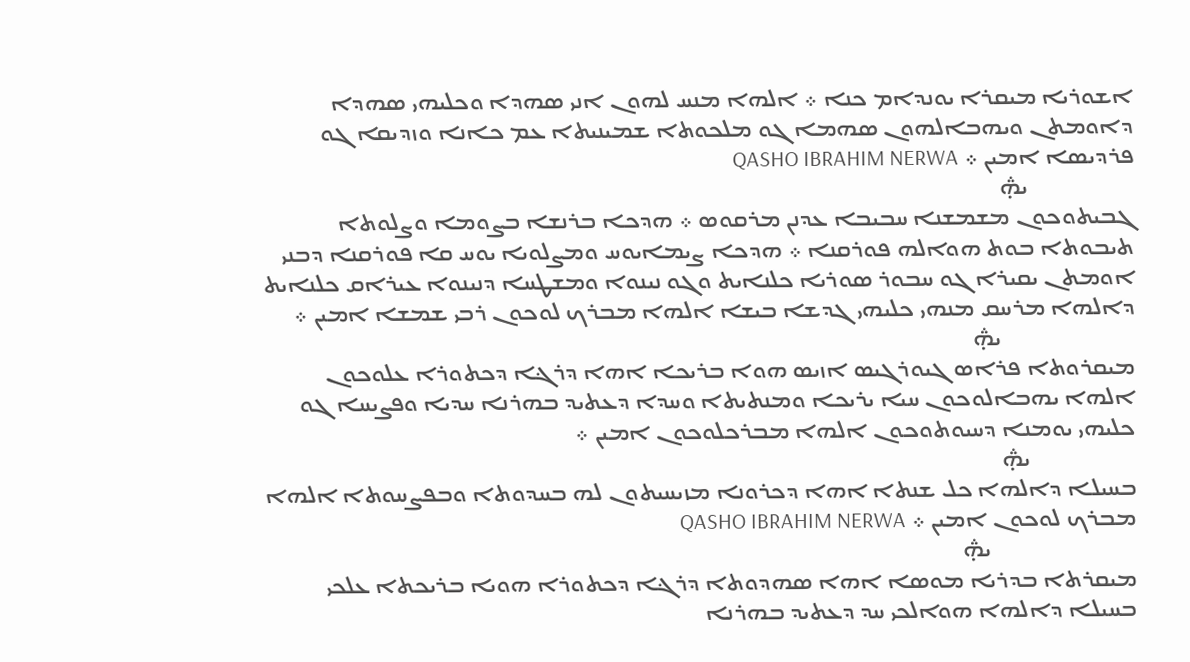ܐܫܘܪܝܐ ܡܝܩܪܐ ܝܘܢܕܐܡ ܟܢܐ ܀ ܐܠܗܐ ܡܢܚ ܠܗܘܢ ܐܢܝ ܣܗܕܐ ܘܟܠܝܗܝ ܤܗܕܐ ܕܐܘܡܬܢ ܘܝܗܒܐܠܗܘܢ ܣܗܡܐ ܓܘ ܡܠܟܘܬܐ ܫܡܝܢܝܬܐ ܥܡ ܟܐܢܐ ܘܙܕܝܩܐ ܓܘ ܦܪܕܝܣܐ ܐܡܝܢ ܀ QASHO IBRAHIM NERWA
                   ܞ
ܓܒܝܬܘܟܘܢ ܡܫܡܫܢܐ ܚܒܝܒܐ ܥܕܢܢ ܡܪܩܘܣ ܀ ܗܕܟܐ ܒܪܢܫܐ ܒܨܘܡܐ ܘܨܠܘܬܐ ܬܝܒܘܬܐ ܒܘܬ ܗܘܐܠܗ ܦܘܪܩܢܐ ܀ ܗܕܟܐ ܨܝܡܐܝܘܚ ܘܡܨܠܘܝܐ ܝܘܚ ܩܐ ܦܘܪܩܢܐ ܕܒܢܝ ܐܘܡܬܢ ܝܩܝܪܐ ܓܘ ܚܒܘܪ ܣܘܪܝܐ ܟܠܢܐܝܬ ܘܓܘ ܢܝܢܘܐ ܘܡܫܛܚܐ ܕܢܝܢܘܐ ܥܝܪܐܩ ܟܠܢܐܝܬ ܕܐܠܗܐ ܡܪܚܩ ܡܢܗܝ ܟܠܝܗܝ ܓܕܫܐ ܒܝܫܐ ܐܠܗܐ ܡܒܪܟ ܠܘܟܘܢ ܪܒܝ ܫܡܫܐ ܐܡܝܢ ܀
                        ܞ
ܡܝܩܪܘܬܐ ܦܪܐܣ ܓܝܘܪܓܝܣ ܐܙܝܣ ܗܘܐ ܒܪܝܟܐ ܐܗܐ ܕܪܔܐ ܕܟܬܘܪܐ ܥܠܘܟܘܢ ܐܠܗܐ ܝܗܒܐܠܘܟܘܢ ܚܝܐ ܝܪܝܟܐ ܘܡܢܬܝܬܐ ܘܚܕܐ ܕܥܬܝܕ ܒܗܪܢܐ ܚܕܝܐ ܘܦܨܝܚܐ ܓܘ ܟܠܝܗܝ ܝܘܡܢܐ ܕܚܝܘܬܘܟܘܢ ܐܠܗܐ ܡܒܪܟܠܘܟܘܢ ܐܡܝܢ ܀
                   ܞ
ܒܚܝܠܐ ܕܐܠܗܐ ܟܠ ܫܢܬܐ ܐܗܐ ܕܟܪܘܢܐ ܡܙܝܚܝܬܘܢ ܠܗ ܒܚܕܘܬܐ ܘܒܦܨܚܘܬܐ ܐܠܗܐ ܡܒܪܟ ܠܘܟܘܢ ܐܡܝܢ ܀ QASHO IBRAHIM NERWA
                          ܞ
ܡܝܩܪܬܐ ܒܕܪܝܐ ܡܘܤܐ ܐܗܐ ܤܗܕܘܬܐ ܕܪܔܐ ܕܟܬܘܪܐ ܗܘܝܐ ܒܪܝܟܬܐ ܥܠܟܝ ܒܚܝܠܐ ܕܐܠܗܐ ܗܘܐܠܟܝ ܚܕ ܕܥܬܝܕ ܒܗܪܢܐ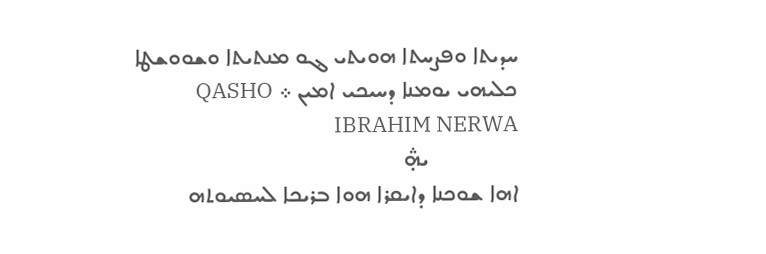ܚܕܝܬܐ ܘܦܨܚܬܐ ܗܘܝܬܝ ܔܘ ܡܢܬܝܬܐ ܘܫܘܘܫܛܐ ܟܠܝܗܝ ܝܘܡܢܐ ܕܚܝܟܝ ܐܡܝܢ ܀ QASHO IBRAHIM NERWA
                ܞ
ܐܗܐ ܫܘܟܢܐ ܕܐܝܩܪܐ ܗܘܐ ܒܪܝܟܐ ܠܚܤܝܘܬܗ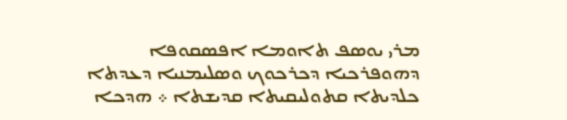ܡܪܝ ܝܘܣܦ ܬܐܘܡܐ ܐܦܣܩܘܦܐ ܕܗܘܦܪܟܝܐ ܕܟܪܟܘܟ ܘܤܠܝܡܢܝܐ ܕܥܕܬܐ ܟܠܕܝܬܐ ܩܬܘܠܝܩܝܬܐ ܩܕܝܫܬܐ ܀ ܗܕܟܐ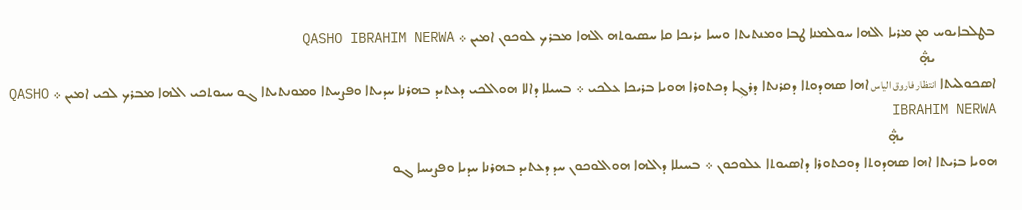ܒܛܠܒܐܝܘܚ ܡܢ ܡܪܝܐ ܐܠܗܐ ܚܘܠܡܢܐ ܛܒܐ ܘܡܢܬܝܬܐ ܘܚܝܐ ܝܪܝܟܐ ܩܐ ܚܤܝܘܬܗ ܐܠܗܐ ܡܒܪܟ ܠܘܟܘܢ ܐܡܝܢ ܀ QASHO IBRAHIM NERWA
                 ܞ
ܐܣܟܘܠܝܬܐ انتظار فاروق الياس ܐܗܐ ܣܗܕܘܬܐ ܕܩܪܢܬܐ ܕܪܓܼܐ ܕܟܬܘܪܐ ܗܘܝܐ ܒܪܝܟܐ ܥܠܟܝ ܀ ܒܚܝܠܐ ܕܐܠܐ ܗܘܐܠܟܝ ܕܥܬܝܕ ܒܗܪܢܐ ܚܕܝܬܐ ܘܦܨܚܬܐ ܘܡܘܢܬܝܬܐ ܓܘ ܚܝܘܬܟܝ ܐܠܗܐ ܡܒܪܟ ܠܟܝ ܐܡܝܢ ܀ QASHO IBRAHIM NERWA
                          ܞ
ܗܘܝܐ ܒܪܝܬܐ ܐܗܐ ܤܗܕܘܬܐ ܕܘܟܬܘܪܐ ܕܐܣܝܘܬܐ ܥܠܘܟܘܢ ܀ ܒܚܝܠܐ ܕܐܠܗܐ ܗܘܐܠܘܟܘܢ ܚܕ ܕܥܬܝܕ ܒܗܪܢܐ ܚܕܝܐ ܘܦܨܝܚܐ ܓܘ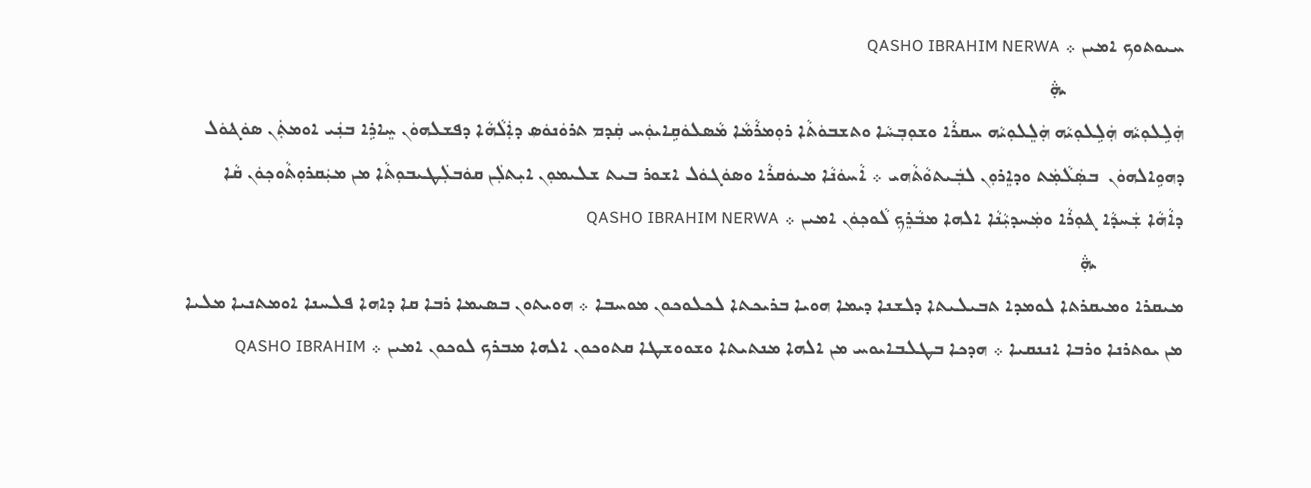ܚܝܘܬܘܟ ܐܡܝܢ ܀ QASHO IBRAHIM NERWA
                       ܞ
ܗܲܠܹܠܘܼܝܵܗ ܗܲܠܹܠܘܼܝܵܗ ܗܲܠܸܠܘܼܝܵܗ ܚܩܪܵܐ ܘܫܘܼܒܼܚܵܐ ܘܬܫܒܘܿܬܵܐ ܪܘܼܡܪܵܡܵܐ ܡܵܣܠܘܿܩܹܐܝܘܲܚ ܩܲܕܡ ܬܪܘܿܢܘܿܤ ܕܐܲܠܵܗܵܐ ܕܦܫܠܗܘܿܢ ܚܸܐܪܹܐ ܒܢܲܝ ܐܘܡܬܲܢ ܣܘܿܔܘܿܠ ܕܗܘܹܐܠܗܘܿܢ  ܒܣܲܠܵܡܲܬ ܘܕܐܸܪܘܼܢ ܠܒܲܝܬܘܵܬܵܗܝ ܀ ܐܵܚܘܿܢܵܐ ܡܝܘܿܩܪܵܐ ܘܣܘܿܓܘܿܠ ܐܫܘܪ ܒܝܬ ܫܠܝܡܘܼܢ ܐܝܼܬܠܲܢ ܩܘܿܒܠܲܛܝܒܘܼܬܵܐ ܡܢ ܡܝܲܩܪܘܼܬܵܘܟܼܘܿܢ ܩܵܐ ܕܐܵܗܵܐ ܫܲܚܕܵܐ ܔܘܼܪܵܐ ܘܡܲܚܕܝܼܵܢܵܐ ܐܠܗܐ ܡܒܵܪܸܟܼ ܠܵܘܟܼܘܿܢ ܐܡܝܢ ܀ QASHO IBRAHIM NERWA
                 ܞ
ܡܝܩܪܐ ܘܡܝܩܪܬܐ ܠܘܡܕܐ ܬܒܝܠܝܬܐ ܕܠܫܢܐ ܕܝܡܐ ܗܘܝܐ ܒܪܝܟܬܐ ܠܟܠܘܟܘܢ ܡܘܚܒܐ ܀ ܗܘܝܬܘܢ ܒܤܝܡܐ ܪܒܐ ܩܐ ܕܐܗܐ ܦܠܚܢܐ ܐܘܡܬܢܝܐ ܡܠܝܐ ܡܢ ܝܘܬܪܢܐ ܘܪܒܐ ܐܢܢܩܝܐ ܀ ܗܕܟܐ ܒܛܠܒܐܝܘܚ ܡܢ ܐܠܗܐ ܡܢܬܝܬܐ ܘܫܘܘܫܛܐ ܩܬܘܟܘܢ ܐܠܗܐ ܡܒܪܟ ܠܘܟܘܢ ܐܡܝܢ ܀ QASHO IBRAHIM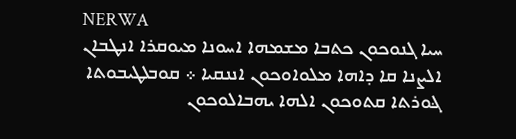NERWA
ܚܝܐ ܓܢܘܟܘܢ ܟܬܒܐ ܡܫܡܗܐ ܐܚܘܢܐ ܡܝܘܩܪܐ ܐܢܛܒܐܢ ܐܠܨܢܐ ܩܐ ܕܐܗܐ ܡܠܘܐܘܟܘܢ ܐܢܢܩܝܐ ܀ ܩܘܒܠܛܝܒܘܬܐ ܔܘܪܬܐ ܩܬܘܟܘܢ ܐܠܗܐ ܝܗܒܐܠܘܟܘܢ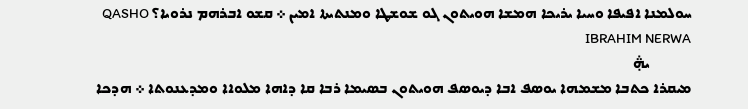ܚܘܠܡܢܐ ܐܦܝܦܐ ܘܚܝܐ ܝܪܝܟܐ ܗܡܫܐ ܗܘܝܬܘܢ ܓܘ ܫܘܫܛܐ ܘܡܢܬܝܬܐ ܐܡܝܢ ܀ ܩܫܘ ܐܒܪܗܡ ܢܪܘܝܐ؟ QASHO IBRAHIM NERWA
            ܞ
ܡܝܩܪܐ ܟܬܒܐ ܡܫܡܗܐ ܝܘܣܦ ܐܒܐ ܕܝܘܤܦ ܗܘܝܬܘܢ ܒܤܝܡܐ ܪܒܐ ܩܐ ܕܐܗܐ ܡܠܘܐܐ ܘܡܕܥܢܘܬܐ ܀ ܗܕܟܐ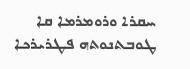ܚܩܪܐ ܘܪܘܡܪܡܐ ܩܐ ܛܘܒܬܢܘܬܗ ܦܛܪܝܪܟܐ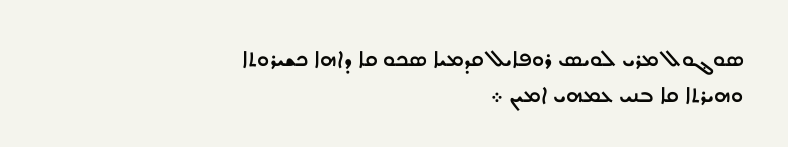ܣܘܔܘܠ ܡܪܝ ܠܘܝܣ ܪܘܦܐܝܠ ܩܕܡܝܐ ܣܟܘ ܩܐ ܕܐܗܐ ܟܫܝܪܘܬܐ ܘܗܝܪܬܐ ܩܐ ܒܢܝ ܥܡܗܝ ܐܡܝܢ ܀